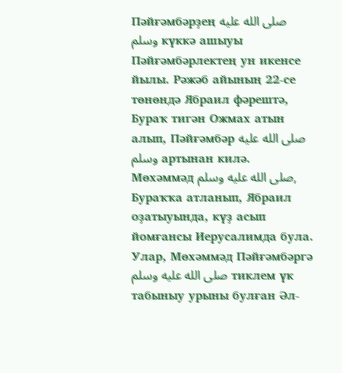Пәйғәмбәрҙең صلى الله عليه وسلم күккә ашыуы
Пәйғәмбәрлектең ун икенсе йылы. Рәжәб айының 22-се төнөндә Ябраил фәрештә, Бураҡ тигән Ожмах атын алып, Пәйғәмбәр صلى الله عليه وسلم артынан килә. Мөхәммәд صلى الله عليه وسلم, Бураҡҡа атланып, Ябраил оҙатыуында, күҙ асып йомғансы Иерусалимда була. Улар, Мөхәммәд Пәйғәмбәргә صلى الله عليه وسلم тиклем үк табыныу урыны булған Әл-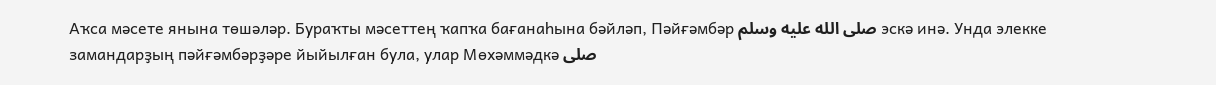Аҡса мәсете янына төшәләр. Бураҡты мәсеттең ҡапҡа бағанаһына бәйләп, Пәйғәмбәр صلى الله عليه وسلم эскә инә. Унда элекке замандарҙың пәйғәмбәрҙәре йыйылған була, улар Мөхәммәдкә صلى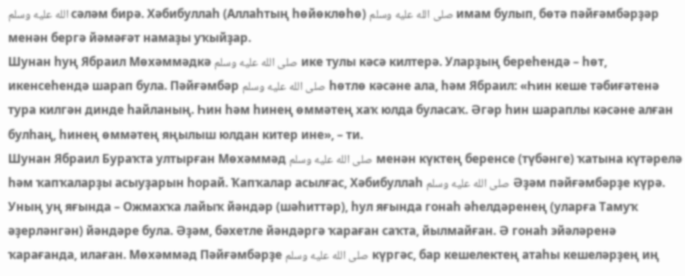الله عليه وسلم сәләм бирә. Хәбибуллаһ (Аллаһтың һөйөклөһө) صلى الله عليه وسلم имам булып, бөтә пәйғәмбәрҙәр менән бергә йәмәғәт намаҙы уҡыйҙар.
Шунан һуң Ябраил Мөхәммәдкә صلى الله عليه وسلم ике тулы кәсә килтерә. Уларҙың береһендә – һөт, икенсеһендә шарап була. Пәйғәмбәр صلى الله عليه وسلم һөтлө кәсәне ала, һәм Ябраил: «Һин кеше тәбиғәтенә тура килгән динде һайланың. Һин һәм һинең өммәтең хаҡ юлда буласаҡ. Әгәр һин шараплы кәсәне алған булһаң, һинең өммәтең яңылыш юлдан китер ине», – ти.
Шунан Ябраил Бураҡта ултырған Мөхәммәд صلى الله عليه وسلم менән күктең беренсе (түбәнге) ҡатына күтәрелә һәм ҡапҡаларҙы асыуҙарын һорай. Ҡапҡалар асылғас, Хәбибуллаһ صلى الله عليه وسلم Әҙәм пәйғәмбәрҙе күрә. Уның уң яғында – Ожмахҡа лайыҡ йәндәр (шәһиттәр), һул яғында гонаһ әһелдәренең (уларға Тамуҡ әҙерләнгән) йәндәре була. Әҙәм, бәхетле йәндәргә ҡараған саҡта, йылмайған. Ә гонаһ эйәләренә ҡарағанда, илаған. Мөхәммәд Пәйғәмбәрҙе صلى الله عليه وسلم күргәс, бар кешелектең атаһы кешеләрҙең иң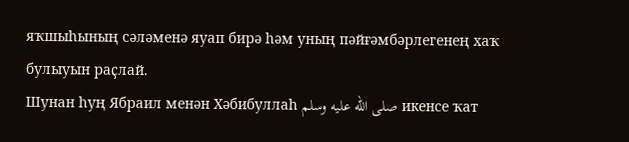яҡшыһының сәләменә яуап бирә һәм уның пәйғәмбәрлегенең хаҡ булыуын раҫлай.
Шунан һуң Ябраил менән Хәбибуллаһ صلى الله عليه وسلم икенсе ҡат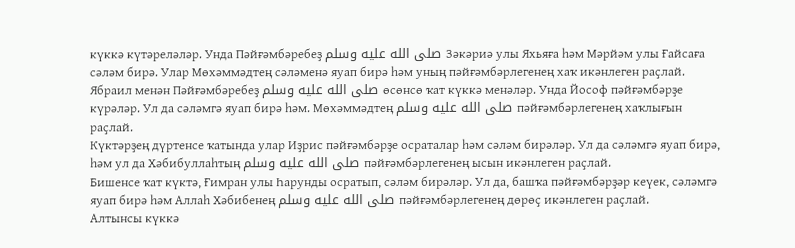күккә күтәреләләр. Унда Пәйғәмбәребеҙ صلى الله عليه وسلم Зәкәриә улы Яхьяға һәм Мәрйәм улы Ғайсаға сәләм бирә. Улар Мөхәммәдтең сәләменә яуап бирә һәм уның пәйғәмбәрлегенең хаҡ икәнлеген раҫлай.
Ябраил менән Пәйғәмбәребеҙ صلى الله عليه وسلم өсөнсө ҡат күккә менәләр. Унда Йософ пәйғәмбәрҙе күрәләр. Ул да сәләмгә яуап бирә һәм. Мөхәммәдтең صلى الله عليه وسلم пәйғәмбәрлегенең хаҡлығын раҫлай.
Күктәрҙең дүртенсе ҡатында улар Иҙрис пәйғәмбәрҙе осраталар һәм сәләм бирәләр. Ул да сәләмгә яуап бирә, һәм ул да Хәбибуллаһтың صلى الله عليه وسلم пәйғәмбәрлегенең ысын икәнлеген раҫлай.
Бишенсе ҡат күктә, Ғимран улы Һарунды осратып, сәләм бирәләр. Ул да, башҡа пәйғәмбәрҙәр кеүек, сәләмгә яуап бирә һәм Аллаһ Хәбибенең صلى الله عليه وسلم пәйғәмбәрлегенең дөрөҫ икәнлеген раҫлай.
Алтынсы күккә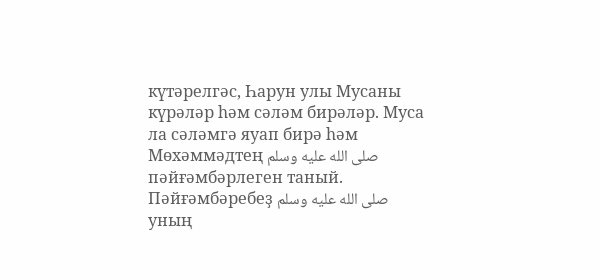күтәрелгәс, Һарун улы Мусаны күрәләр һәм сәләм бирәләр. Муса ла сәләмгә яуап бирә һәм Мөхәммәдтең صلى الله عليه وسلم пәйғәмбәрлеген таный. Пәйғәмбәребеҙ صلى الله عليه وسلم уның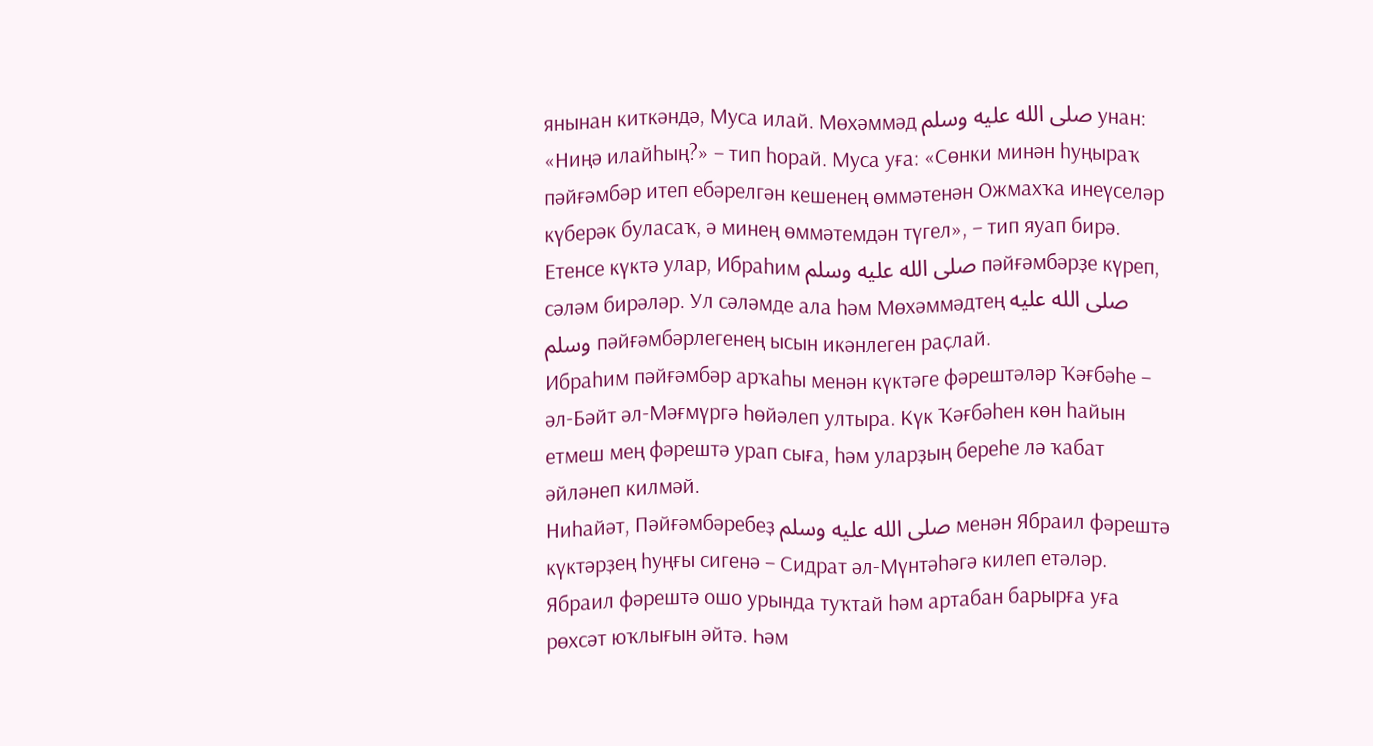янынан киткәндә, Муса илай. Мөхәммәд صلى الله عليه وسلم унан: «Ниңә илайһың?» – тип һорай. Муса уға: «Сөнки минән һуңыраҡ пәйғәмбәр итеп ебәрелгән кешенең өммәтенән Ожмахҡа инеүселәр күберәк буласаҡ, ә минең өммәтемдән түгел», – тип яуап бирә.
Етенсе күктә улар, Ибраһим صلى الله عليه وسلم пәйғәмбәрҙе күреп, сәләм бирәләр. Ул сәләмде ала һәм Мөхәммәдтең صلى الله عليه وسلم пәйғәмбәрлегенең ысын икәнлеген раҫлай.
Ибраһим пәйғәмбәр арҡаһы менән күктәге фәрештәләр Ҡәғбәһе – әл-Бәйт әл-Мәғмүргә һөйәлеп ултыра. Күк Ҡәғбәһен көн һайын етмеш мең фәрештә урап сыға, һәм уларҙың береһе лә ҡабат әйләнеп килмәй.
Ниһайәт, Пәйғәмбәребеҙ صلى الله عليه وسلم менән Ябраил фәрештә күктәрҙең һуңғы сигенә – Сидрат әл-Мүнтәһәгә килеп етәләр. Ябраил фәрештә ошо урында туҡтай һәм артабан барырға уға рөхсәт юҡлығын әйтә. Һәм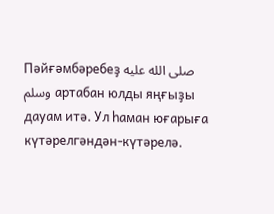Пәйғәмбәребеҙ صلى الله عليه وسلم артабан юлды яңғыҙы дауам итә. Ул һаман юғарыға күтәрелгәндән-күтәрелә.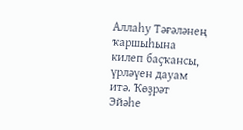Аллаһу Тәғәләнең ҡаршыһына килеп баҫҡансы, үрләүен дауам итә. Ҡөҙрәт Эйәһе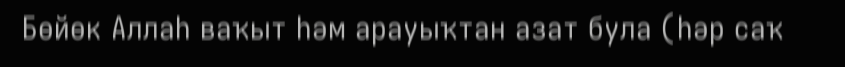Бөйөк Аллаһ ваҡыт һәм арауыҡтан азат була (һәр саҡ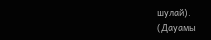шулай).
(Дауамы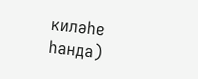киләһе һанда)